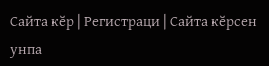Сайта кӗр | Регистраци | Сайта кӗрсен унпа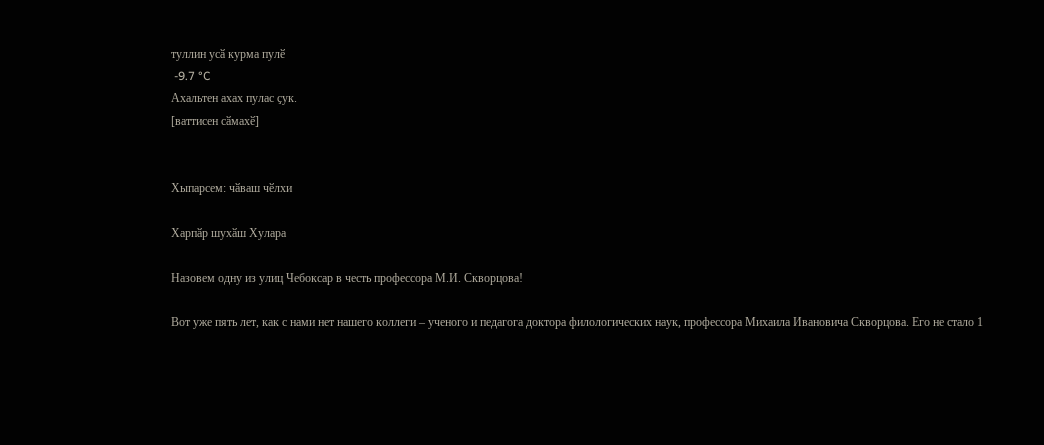туллин усӑ курма пулӗ
 -9.7 °C
Ахальтен ахах пулас ҫук.
[ваттисен сӑмахӗ]


Хыпарсем: чӑваш чӗлхи

Харпӑр шухӑш Хулара

Назовем одну из улиц Чебоксар в честь профессора М.И. Скворцова!

Вот уже пять лет, как с нами нет нашего коллеги – ученого и педагога доктора филологических наук, профессора Михаила Ивановича Скворцова. Его не стало 1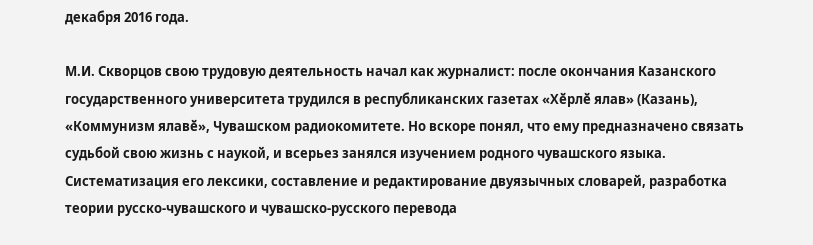декабря 2016 года.

М.И. Скворцов свою трудовую деятельность начал как журналист: после окончания Казанского государственного университета трудился в республиканских газетах «Хӗрлӗ ялав» (Казань), «Коммунизм ялавӗ», Чувашском радиокомитете. Но вскоре понял, что ему предназначено связать судьбой свою жизнь с наукой, и всерьез занялся изучением родного чувашского языка. Систематизация его лексики, составление и редактирование двуязычных словарей, разработка теории русско-чувашского и чувашско-русского перевода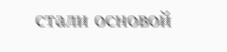стали основой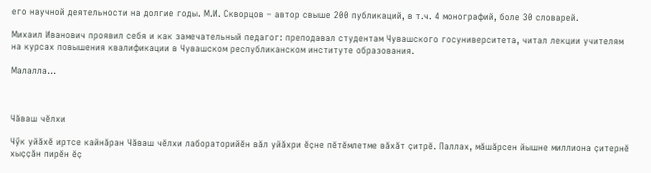его научной деятельности на долгие годы. М.И. Скворцов – автор свыше 200 публикаций, в т.ч. 4 монографий, боле 30 словарей.

Михаил Иванович проявил себя и как замечательный педагог: преподавал студентам Чувашского госуниверситета, читал лекции учителям на курсах повышения квалификации в Чувашском республиканском институте образования.

Малалла...



Чӑваш чӗлхи

Чӳк уйӑхӗ иртсе кайнӑран Чӑваш чӗлхи лабораторийӗн вӑл уйӑхри ӗҫне пӗтӗмлетме вӑхӑт ҫитрӗ. Паллах, мӑшӑрсен йышне миллиона ҫитернӗ хыҫҫӑн пирӗн ӗҫ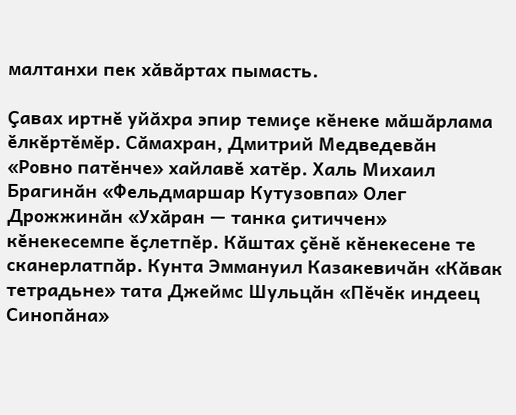малтанхи пек хӑвӑртах пымасть.

Ҫавах иртнӗ уйӑхра эпир темиҫе кӗнеке мӑшӑрлама ӗлкӗртӗмӗр. Сӑмахран, Дмитрий Медведевӑн «Ровно патӗнче» хайлавӗ хатӗр. Халь Михаил Брагинӑн «Фельдмаршар Кутузовпа» Олег Дрожжинӑн «Ухӑран — танка ҫитиччен» кӗнекесемпе ӗҫлетпӗр. Кӑштах ҫӗнӗ кӗнекесене те сканерлатпӑр. Кунта Эммануил Казакевичӑн «Кӑвак тетрадьне» тата Джеймс Шульцӑн «Пӗчӗк индеец Синопӑна»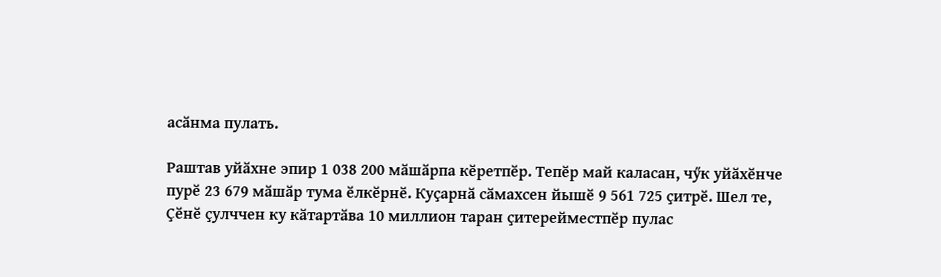асӑнма пулать.

Раштав уйӑхне эпир 1 038 200 мӑшӑрпа кӗретпӗр. Тепӗр май каласан, чӳк уйӑхӗнче пурӗ 23 679 мӑшӑр тума ӗлкӗрнӗ. Куҫарнӑ сӑмахсен йышӗ 9 561 725 ҫитрӗ. Шел те, Ҫӗнӗ ҫулччен ку кӑтартӑва 10 миллион таран ҫитерейместпӗр пулас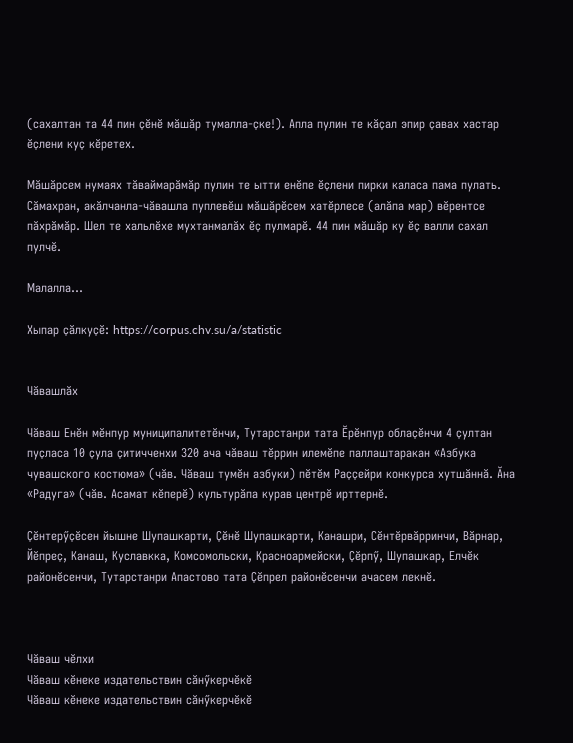(сахалтан та 44 пин ҫӗнӗ мӑшӑр тумалла-ҫке!). Апла пулин те кӑҫал эпир ҫавах хастар ӗҫлени куҫ кӗретех.

Мӑшӑрсем нумаях тӑваймарӑмӑр пулин те ытти енӗпе ӗҫлени пирки каласа пама пулать. Сӑмахран, акӑлчанла-чӑвашла пуплевӗш мӑшӑрӗсем хатӗрлесе (алӑпа мар) вӗрентсе пӑхрӑмӑр. Шел те хальлӗхе мухтанмалӑх ӗҫ пулмарӗ. 44 пин мӑшӑр ку ӗҫ валли сахал пулчӗ.

Малалла...

Хыпар ҫӑлкуҫӗ: https://corpus.chv.su/a/statistic


Чӑвашлӑх

Чӑваш Енӗн мӗнпур муниципалитетӗнчи, Тутарстанри тата Ӗрӗнпур облаҫӗнчи 4 ҫултан пуҫласа 10 ҫула ҫитичченхи 320 ача чӑваш тӗррин илемӗпе паллаштаракан «Азбука чувашского костюма» (чӑв. Чӑваш тумӗн азбуки) пӗтӗм Раҫҫейри конкурса хутшӑннӑ. Ӑна «Радуга» (чӑв. Асамат кӗперӗ) культурӑпа курав центрӗ ирттернӗ.

Ҫӗнтерӳҫӗсен йышне Шупашкарти, Ҫӗнӗ Шупашкарти, Канашри, Сӗнтӗрвӑрринчи, Вӑрнар, Йӗпреҫ, Канаш, Куславкка, Комсомольски, Красноармейски, Ҫӗрпӳ, Шупашкар, Елчӗк районӗсенчи, Тутарстанри Апастово тата Ҫӗпрел районӗсенчи ачасем лекнӗ.



Чӑваш чӗлхи
Чӑваш кӗнеке издательствин сӑнӳкерчӗкӗ
Чӑваш кӗнеке издательствин сӑнӳкерчӗкӗ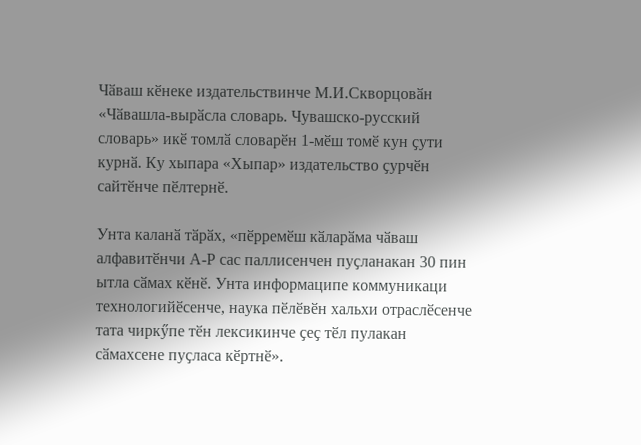Чӑваш кӗнеке издательствинче М.И.Скворцовӑн «Чӑвашла-вырӑсла словарь. Чувашско-русский словарь» икӗ томлӑ словарӗн 1-мӗш томӗ кун ҫути курнӑ. Ку хыпара «Хыпар» издательство ҫурчӗн сайтӗнче пӗлтернӗ.

Унта каланӑ тӑрӑх, «пӗрремӗш кӑларӑма чӑваш алфавитӗнчи А-Р сас паллисенчен пуҫланакан 30 пин ытла сӑмах кӗнӗ. Унта информаципе коммуникаци технологийӗсенче, наука пӗлӗвӗн хальхи отраслӗсенче тата чиркӳпе тӗн лексикинче ҫеҫ тӗл пулакан сӑмахсене пуҫласа кӗртнӗ».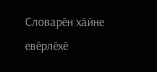Словарӗн хӑйне евӗрлӗхӗ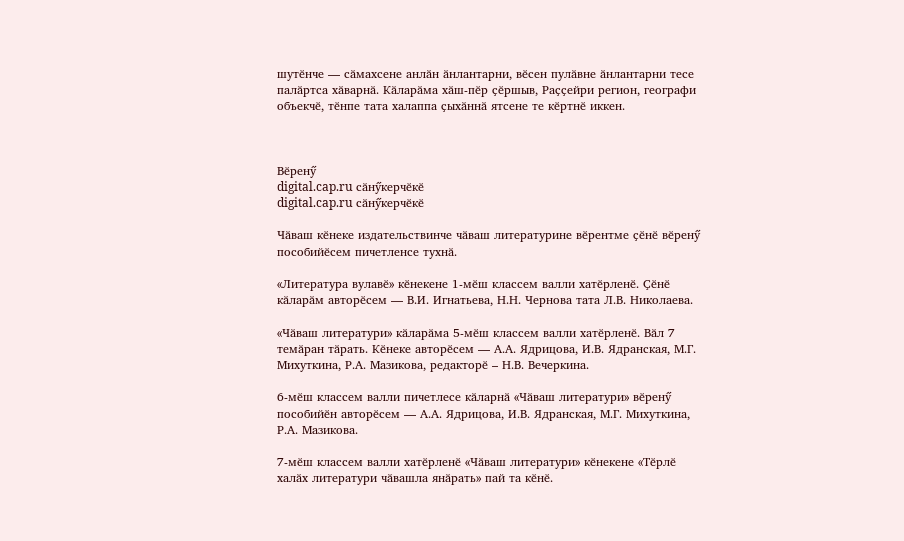шутӗнче — сӑмахсене анлӑн ӑнлантарни, вӗсен пулӑвне ӑнлантарни тесе палӑртса хӑварнӑ. Кӑларӑма хӑш-пӗр ҫӗршыв, Раҫҫейри регион, географи объекчӗ, тӗнпе тата халаппа ҫыхӑннӑ ятсене те кӗртнӗ иккен.



Вӗренӳ
digital.cap.ru сӑнӳкерчӗкӗ
digital.cap.ru сӑнӳкерчӗкӗ

Чӑваш кӗнеке издательствинче чӑваш литературине вӗрентме ҫӗнӗ вӗренӳ пособийӗсем пичетленсе тухнӑ.

«Литература вулавӗ» кӗнекене 1-мӗш классем валли хатӗрленӗ. Ҫӗнӗ кӑларӑм авторӗсем — В.И. Игнатьева, Н.Н. Чернова тата Л.В. Николаева.

«Чӑваш литератури» кӑларӑма 5-мӗш классем валли хатӗрленӗ. Вӑл 7 темӑран тӑрать. Кӗнеке авторӗсем — А.А. Ядрицова, И.В. Ядранская, М.Г. Михуткина, Р.А. Мазикова, редакторӗ – Н.В. Вечеркина.

6-мӗш классем валли пичетлесе кӑларнӑ «Чӑваш литератури» вӗренӳ пособийӗн авторӗсем — А.А. Ядрицова, И.В. Ядранская, М.Г. Михуткина, Р.А. Мазикова.

7-мӗш классем валли хатӗрленӗ «Чӑваш литератури» кӗнекене «Тӗрлӗ халӑх литератури чӑвашла янӑрать» пай та кӗнӗ.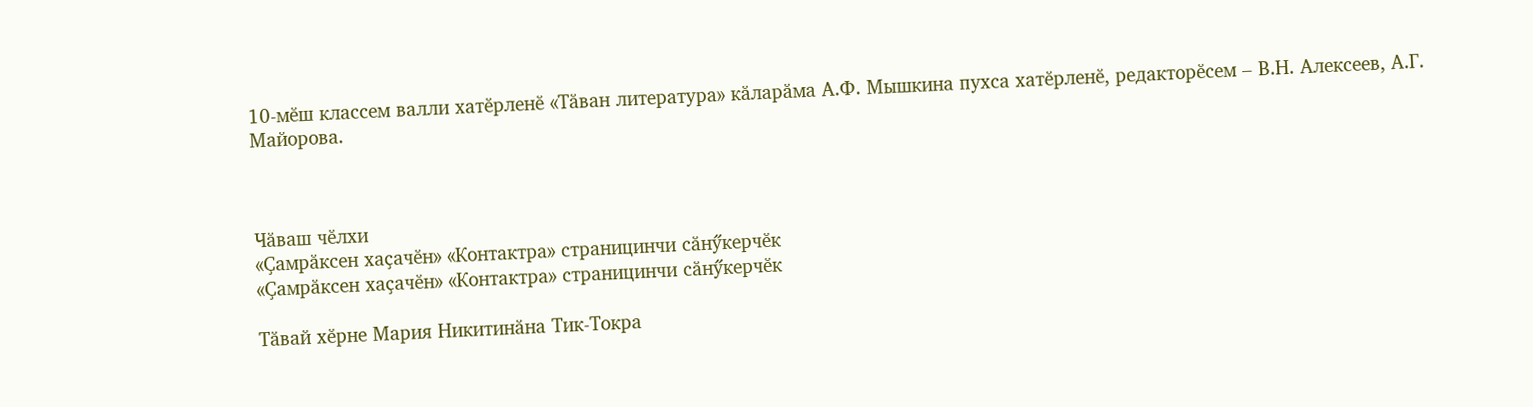10-мӗш классем валли хатӗрленӗ «Тӑван литература» кӑларӑма А.Ф. Мышкина пухса хатӗрленӗ, редакторӗсем – В.Н. Алексеев, А.Г. Майорова.



Чӑваш чӗлхи
«Ҫамрӑксен хаҫачӗн» «Контактра» страницинчи сӑнӳкерчӗк
«Ҫамрӑксен хаҫачӗн» «Контактра» страницинчи сӑнӳкерчӗк

Тӑвай хӗрне Мария Никитинӑна Тик-Токра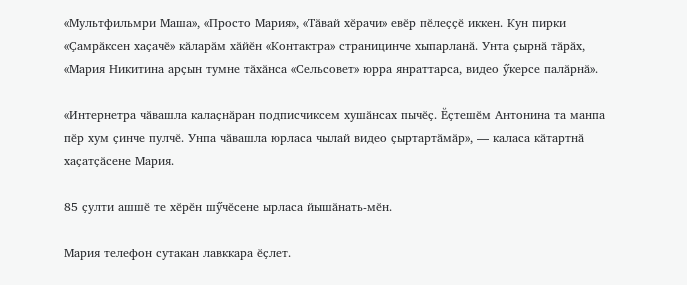«Мультфильмри Маша», «Просто Мария», «Тӑвай хӗрачи» евӗр пӗлеҫҫӗ иккен. Кун пирки «Ҫамрӑксен хаҫачӗ» кӑларӑм хӑйӗн «Контактра» страницинче хыпарланӑ. Унта ҫырнӑ тӑрӑх, «Мария Никитина арҫын тумне тӑхӑнса «Сельсовет» юрра янраттарса, видео ӳкерсе палӑрнӑ».

«Интернетра чӑвашла калаҫнӑран подписчиксем хушӑнсах пычӗҫ. Ӗҫтешӗм Антонина та манпа пӗр хум ҫинче пулчӗ. Унпа чӑвашла юрласа чылай видео ҫыртартӑмӑр», — каласа кӑтартнӑ хаҫатҫӑсене Мария.

85 ҫулти ашшӗ те хӗрӗн шӳчӗсене ырласа йышӑнать-мӗн.

Мария телефон сутакан лавккара ӗҫлет.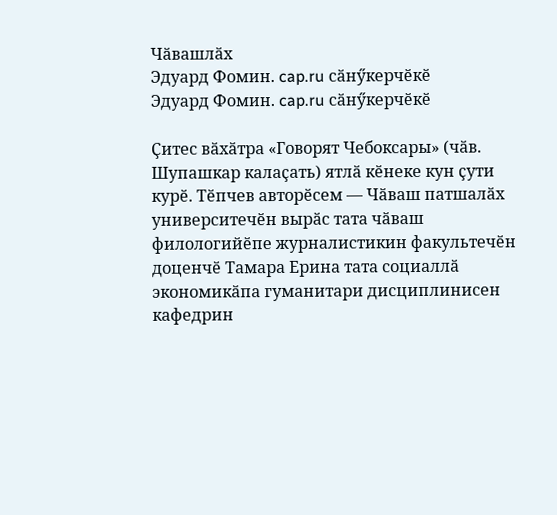Чӑвашлӑх
Эдуард Фомин. cap.ru сӑнӳкерчӗкӗ
Эдуард Фомин. cap.ru сӑнӳкерчӗкӗ

Ҫитес вӑхӑтра «Говорят Чебоксары» (чӑв. Шупашкар калаҫать) ятлӑ кӗнеке кун ҫути курӗ. Тӗпчев авторӗсем — Чӑваш патшалӑх университечӗн вырӑс тата чӑваш филологийӗпе журналистикин факультечӗн доценчӗ Тамара Ерина тата социаллӑ экономикӑпа гуманитари дисциплинисен кафедрин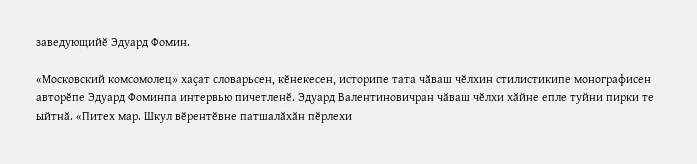заведующийӗ Эдуард Фомин.

«Московский комсомолец» хаҫат словарьсен, кӗнекесен, историпе тата чӑваш чӗлхин стилистикипе монографисен авторӗпе Эдуард Фоминпа интервью пичетленӗ. Эдуард Валентиновичран чӑваш чӗлхи хӑйне епле туйни пирки те ыйтнӑ. «Питех мар. Шкул вӗрентӗвне патшалӑхӑн пӗрлехи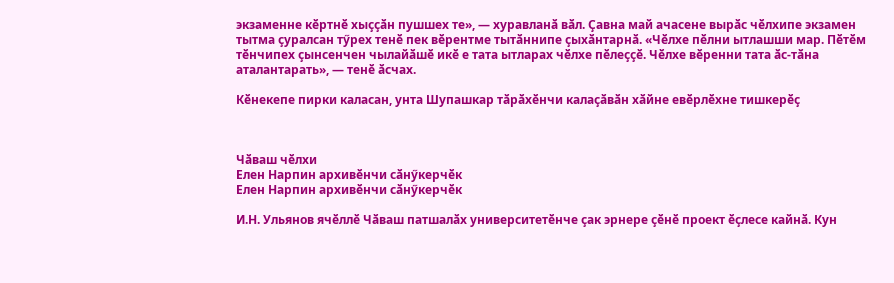экзаменне кӗртнӗ хыҫҫӑн пушшех те», — хуравланӑ вӑл. Ҫавна май ачасене вырӑс чӗлхипе экзамен тытма ҫуралсан тӳрех тенӗ пек вӗрентме тытӑннипе ҫыхӑнтарнӑ. «Чӗлхе пӗлни ытлашши мар. Пӗтӗм тӗнчипех ҫынсенчен чылайӑшӗ икӗ е тата ытларах чӗлхе пӗлеҫҫӗ. Чӗлхе вӗренни тата ӑс-тӑна аталантарать», — тенӗ ӑсчах.

Кӗнекепе пирки каласан, унта Шупашкар тӑрӑхӗнчи калаҫӑвӑн хӑйне евӗрлӗхне тишкерӗҫ



Чӑваш чӗлхи
Елен Нарпин архивӗнчи сӑнӳкерчӗк
Елен Нарпин архивӗнчи сӑнӳкерчӗк

И.Н. Ульянов ячӗллӗ Чӑваш патшалӑх университетӗнче ҫак эрнере ҫӗнӗ проект ӗҫлесе кайнӑ. Кун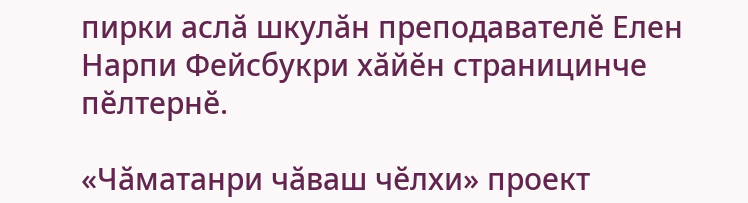пирки аслӑ шкулӑн преподавателӗ Елен Нарпи Фейсбукри хӑйӗн страницинче пӗлтернӗ.

«Чӑматанри чӑваш чӗлхи» проект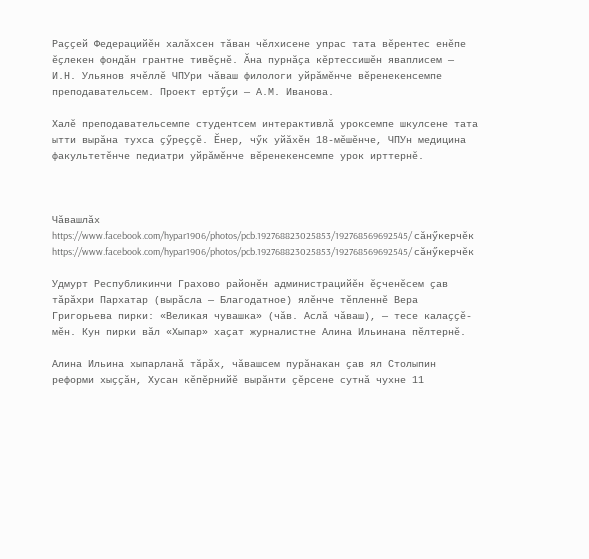Раҫҫей Федерацийӗн халӑхсен тӑван чӗлхисене упрас тата вӗрентес енӗпе ӗҫлекен фондӑн грантне тивӗҫнӗ. Ӑна пурнӑҫа кӗртессишӗн яваплисем — И.Н. Ульянов ячӗллӗ ЧПУри чӑваш филологи уйрӑмӗнче вӗренекенсемпе преподавательсем. Проект ертӳҫи — А.М. Иванова.

Халӗ преподавательсемпе студентсем интерактивлӑ уроксемпе шкулсене тата ытти вырӑна тухса ҫӳреҫҫӗ. Ӗнер, чӳк уйӑхӗн 18-мӗшӗнче, ЧПУн медицина факультетӗнче педиатри уйрӑмӗнче вӗренекенсемпе урок ирттернӗ.



Чӑвашлӑх
https://www.facebook.com/hypar1906/photos/pcb.192768823025853/192768569692545/ сӑнӳкерчӗк
https://www.facebook.com/hypar1906/photos/pcb.192768823025853/192768569692545/ сӑнӳкерчӗк

Удмурт Республикинчи Грахово районӗн администрацийӗн ӗҫченӗсем ҫав тӑрӑхри Пархатар (вырӑсла — Благодатное) ялӗнче тӗпленнӗ Вера Григорьева пирки: «Великая чувашка» (чӑв. Аслӑ чӑваш), — тесе калаҫҫӗ-мӗн. Кун пирки вӑл «Хыпар» хаҫат журналистне Алина Ильинана пӗлтернӗ.

Алина Ильина хыпарланӑ тӑрӑх, чӑвашсем пурӑнакан ҫав ял Столыпин реформи хыҫҫӑн, Хусан кӗпӗрнийӗ вырӑнти ҫӗрсене сутнӑ чухне 11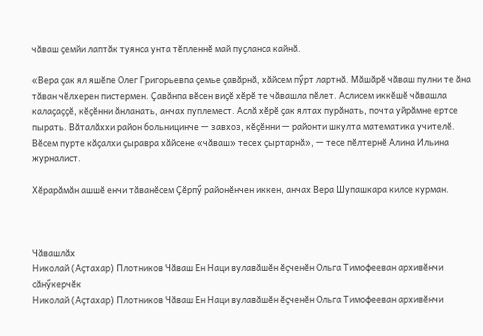чӑваш ҫемйи лаптӑк туянса унта тӗпленнӗ май пуҫланса кайнӑ.

«Вера ҫак ял яшӗпе Олег Григорьевпа ҫемье ҫавӑрнӑ, хӑйсем пӳрт лартнӑ. Мӑшӑрӗ чӑваш пулни те ӑна тӑван чӗлхерен пистермен. Ҫавӑнпа вӗсен виҫӗ хӗрӗ те чӑвашла пӗлет. Аслисем иккӗшӗ чӑвашла калаҫаҫҫӗ, кӗҫӗнни ӑнланать, анчах пуплемест. Аслӑ хӗрӗ ҫак ялтах пурӑнать, почта уйрӑмне ертсе пырать. Вӑталӑххи район больницинче — завхоз, кӗҫӗнни — районти шкулта математика учителӗ. Вӗсем пурте кӑҫалхи ҫыравра хӑйсене «чӑваш» тесех ҫыртарнӑ», — тесе пӗлтернӗ Алина Ильина журналист.

Хӗрарӑмӑн ашшӗ енчи тӑванӗсем Ҫӗрпӳ районӗнчен иккен, анчах Вера Шупашкара килсе курман.



Чӑвашлӑх
Николай (Аҫтахар) Плотников Чӑваш Ен Наци вулавӑшӗн ӗҫченӗн Ольга Тимофееван архивӗнчи сӑнӳкерчӗк
Николай (Аҫтахар) Плотников Чӑваш Ен Наци вулавӑшӗн ӗҫченӗн Ольга Тимофееван архивӗнчи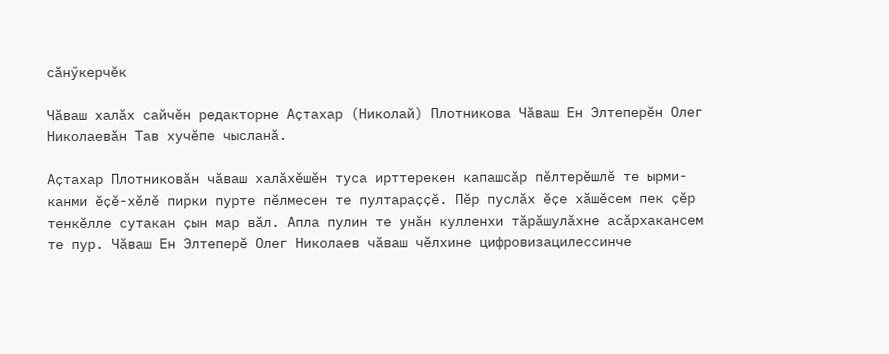сӑнӳкерчӗк

Чӑваш халӑх сайчӗн редакторне Аҫтахар (Николай) Плотникова Чӑваш Ен Элтеперӗн Олег Николаевӑн Тав хучӗпе чысланӑ.

Аҫтахар Плотниковӑн чӑваш халӑхӗшӗн туса ирттерекен капашсӑр пӗлтерӗшлӗ те ырми-канми ӗҫӗ-хӗлӗ пирки пурте пӗлмесен те пултараҫҫӗ. Пӗр пуслӑх ӗҫе хӑшӗсем пек ҫӗр тенкӗлле сутакан ҫын мар вӑл. Апла пулин те унӑн кулленхи тӑрӑшулӑхне асӑрхакансем те пур. Чӑваш Ен Элтеперӗ Олег Николаев чӑваш чӗлхине цифровизацилессинче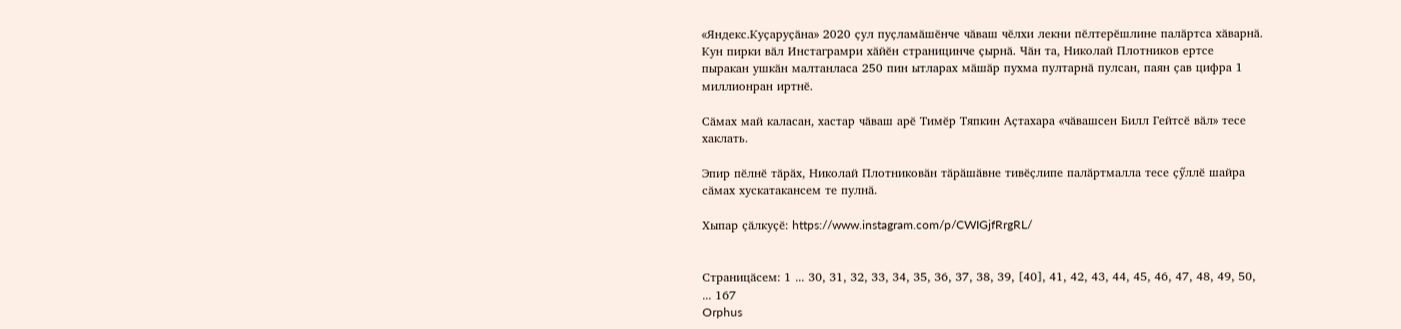«Яндекс.Куҫаруҫӑна» 2020 ҫул пуҫламӑшӗнче чӑваш чӗлхи лекни пӗлтерӗшлине палӑртса хӑварнӑ. Кун пирки вӑл Инстаграмри хӑйӗн страницинче ҫырнӑ. Чӑн та, Николай Плотников ертсе пыракан ушкӑн малтанласа 250 пин ытларах мӑшӑр пухма пултарнӑ пулсан, паян ҫав цифра 1 миллионран иртнӗ.

Сӑмах май каласан, хастар чӑваш арӗ Тимӗр Тяпкин Аҫтахара «чӑвашсен Билл Гейтсӗ вӑл» тесе хаклать.

Эпир пӗлнӗ тӑрӑх, Николай Плотниковӑн тӑрӑшӑвне тивӗҫлипе палӑртмалла тесе ҫӳллӗ шайра сӑмах хускатакансем те пулнӑ.

Хыпар ҫӑлкуҫӗ: https://www.instagram.com/p/CWIGjfRrgRL/


Страницӑсем: 1 ... 30, 31, 32, 33, 34, 35, 36, 37, 38, 39, [40], 41, 42, 43, 44, 45, 46, 47, 48, 49, 50, ... 167
Orphus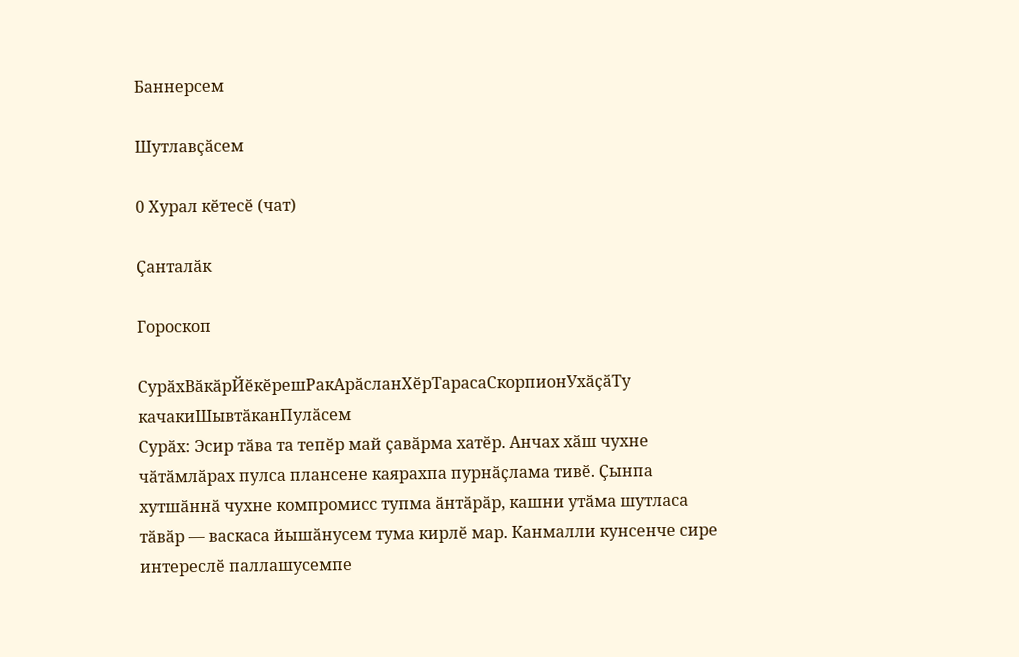Баннерсем

Шутлавҫӑсем

0 Хурал кӗтесӗ (чат)

Ҫанталӑк

Гороскоп

СурӑхВӑкӑрЙӗкӗрешРакАрӑсланХӗрТарасаСкорпионУхӑҫӑТу качакиШывтӑканПулӑсем
Сурӑх: Эсир тӑва та тепӗр май ҫавӑрма хатӗр. Анчах хӑш чухне чӑтӑмлӑрах пулса плансене каярахпа пурнӑҫлама тивӗ. Ҫынпа хутшӑннӑ чухне компромисс тупма ӑнтӑрӑр, кашни утӑма шутласа тӑвӑр — васкаса йышӑнусем тума кирлӗ мар. Канмалли кунсенче сире интереслӗ паллашусемпе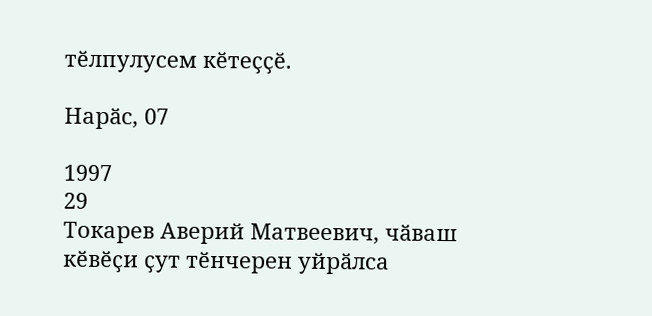тӗлпулусем кӗтеҫҫӗ.

Нарӑс, 07

1997
29
Токарев Аверий Матвеевич, чӑваш кӗвӗҫи ҫут тӗнчерен уйрӑлса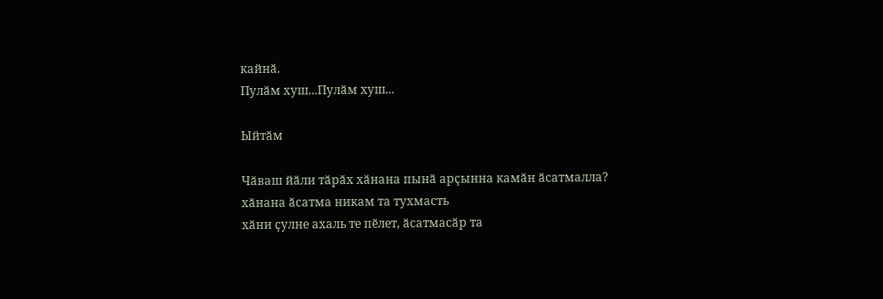кайнӑ.
Пулӑм хуш...Пулӑм хуш...

Ыйтӑм

Чӑваш йӑли тӑрӑх хӑнана пынӑ арҫынна камӑн ӑсатмалла?
хӑнана ӑсатма никам та тухмасть
хӑни ҫулне ахаль те пӗлет, ӑсатмасӑр та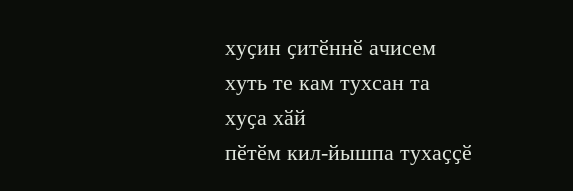хуҫин ҫитӗннӗ ачисем
хуть те кам тухсан та
хуҫа хӑй
пӗтӗм кил-йышпа тухаҫҫӗ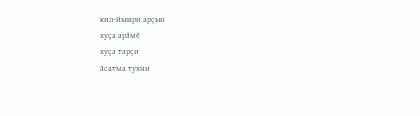кил-йышри арҫын
хуҫа арӑмӗ
хуҫа тарҫи
ӑсатма тухни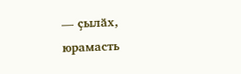— ҫылӑх, юрамасть